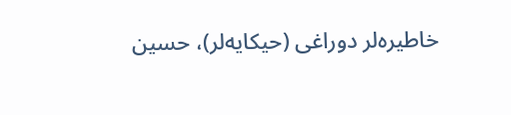خاطیره‌لر دوراغی (حیکایه‌لر)، حسین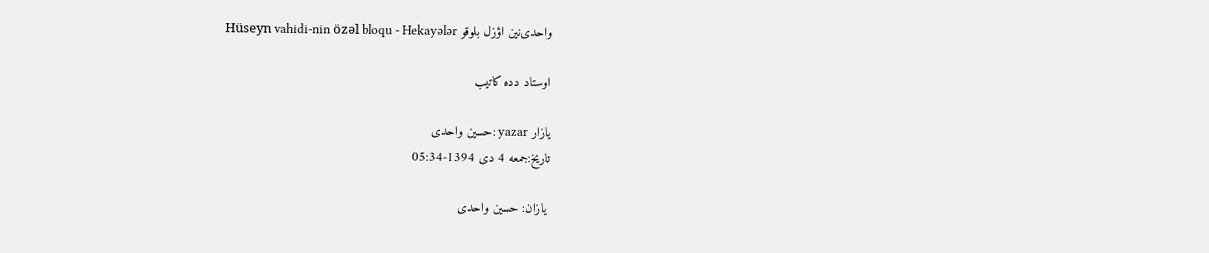واحدی‌نین اؤزل بلوقو Hüseyn vahidi-nin özəl bloqu - Hekayələr

اوستاد دده كاتیب

یازار yazar :حسین واحدى
تاریخ:جمعه 4 دی 1394-05:34

 یازان: حسین واحدی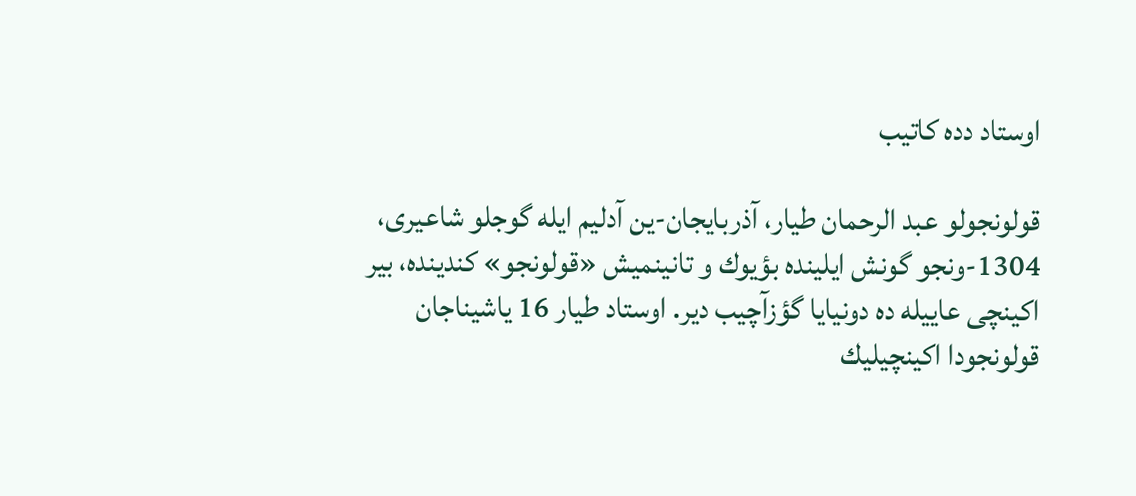اوستاد دده كاتیب

قولونجولو عبد الرحمان طیار، آذربایجان-ین آدلیم ایله گوجلو شاعیری، 1304-ونجو گونش ایلینده بؤیوك و تانینمیش «قولونجو» كندینده، بیر اكینچی عاییله ده دونیایا گؤز‌آچیب دیر. اوستاد طیار 16 یاشیناجان قولونجودا اكینچیلیك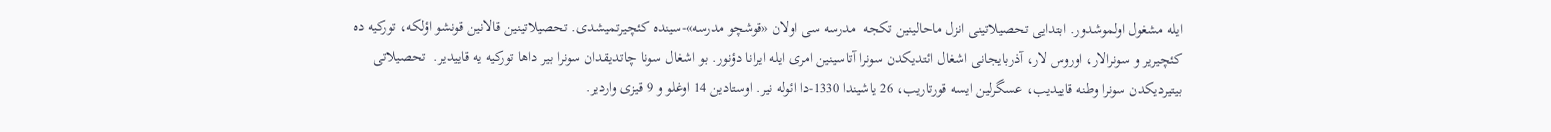ایله مشغول اولموشدور. ابتدایی تحصیلاتینی انزل ماحالینین تكجه  مدرسه سی اولان «قوشچو مدرسه»-سینده كئچیرتمیشدی. تحصیلاتینین قالانین قونشو اؤلكه، توركیه ده كئچیریر و سونرالار، اوروس لار، آذربایجانی اشغال ائتدیكدن سونرا آتاسینین امری ایله ایرانا دؤنور. بو اشغال سونا چاتدیقدان سونرا بیر داها توركیه یه قاییدیر.  تحصیلاتی بیتیردیكدن سونرا وطنه قاییدیب، عسگرلین ایسه قورتاریب، 26 یاشیندا 1330-دا ائوله نیر. اوستادین 14 اوغلو و 9 قیزی واردیر.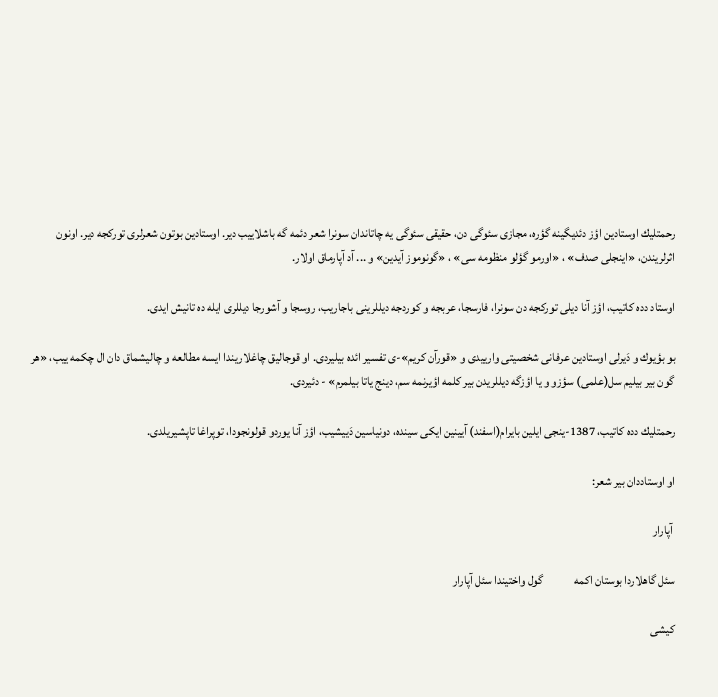رحمتلیك اوستادین اؤز دئدیگینه گؤره، مجازی سئوگی دن، حقیقی سئوگی یه چاتاندان سونرا شعر دئمه گه باشلاییب دیر. اوستادین بوتون شعرلری توركجه دیر. اونون اثرلریندن، «اینجلی صدف» ، «اورمو گؤلو منظومه سی» ، «گونوموز آیدین» و ... آد آپارماق اولار.

اوستاد دده كاتیب، اؤز آنا دیلی توركجه دن سونرا، فارسجا، عربجه و كوردجه دیللرینی باجاریب، روسجا و آشورجا دیللری ایله ده تانیش ایدی.

بو بؤیوك و دَیرلی اوستادین عرفانی شخصیتی وارییدی و «قورآن كریم»-ی تفسیر ائده بیلیردی. او قوجالیق چاغلاریندا ایسه مطالعه و چالیشماق دان ال چكمه ییب، «هر گون بیر بیلیم سل(علمی) سؤزو و یا اؤزگه دیللریدن بیر كلمه اؤیرنمه سم، دینج یاتا بیلمرم» - دئیردی.

رحمتلیك دده كاتیب، 1387-ینجی ایلین بایرام(اسفند) آیینین ایكی سینده، دونیاسین دَییشیب، اؤز آنا یوردو قولونجودا، توپراغا تاپشیریلدی.

او اوستاددان بیر شعر:

 آپارار

سئل گاهلاردا بوستان اکمه             گول واختیندا سئل آپارار

کیشی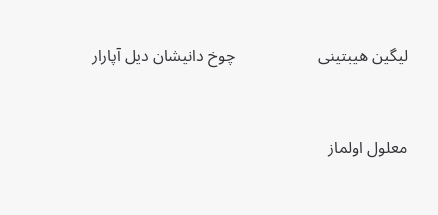لیگین هیبتینی                    چوخ دانیشان دیل آپارار



معلول اولماز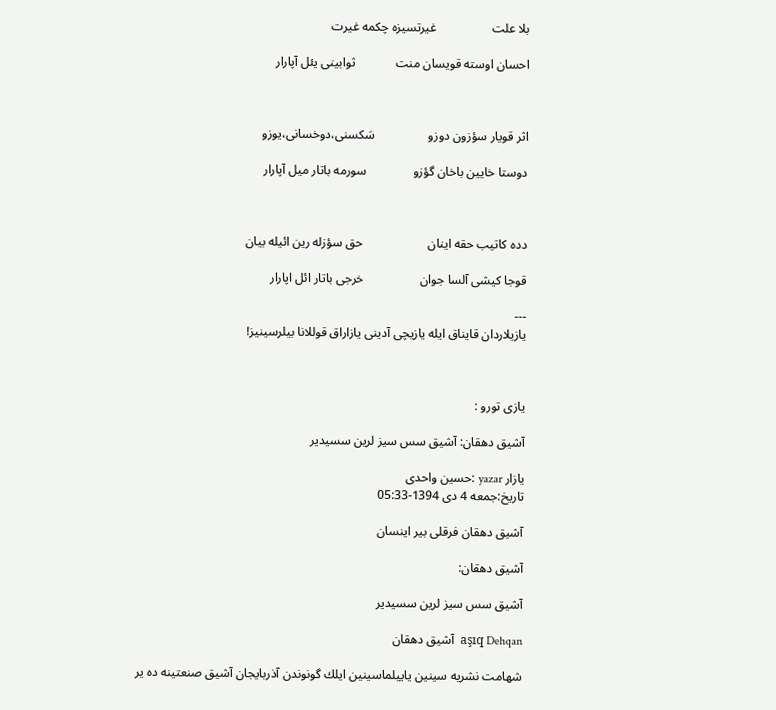بلا علت                  غیرتسیزه چکمه غیرت

احسان اوسته قویسان منت             ثوابینی یئل آپارار



اثر قویار سؤزون دوزو                 سَكسنی،دوخسانی،یوزو

دوستا خایین باخان گؤزو               سورمه باتار میل آپارار



دده کاتیب حقه اینان                     حق سؤزله رین ائیله بیان

قوجا کیشی آلسا جوان                  خرجی باتار ائل اپارار

---
یازیلاردان قایناق ایله یازیچی آدینی یازاراق قوللانا بیلرسینیز!



یازی تورو :

آشیق دهقان: آشیق سس سیز لرین سسیدیر

یازار yazar :حسین واحدى
تاریخ:جمعه 4 دی 1394-05:33

آشیق دهقان فرقلی بیر اینسان

آشیق دهقان:

آشیق سس سیز لرین سسیدیر

aşıq Dehqan  آشیق دهقان

شهامت نشریه سینین یاییلماسینین ایلك گونوندن آذربایجان آشیق صنعتینه ده یر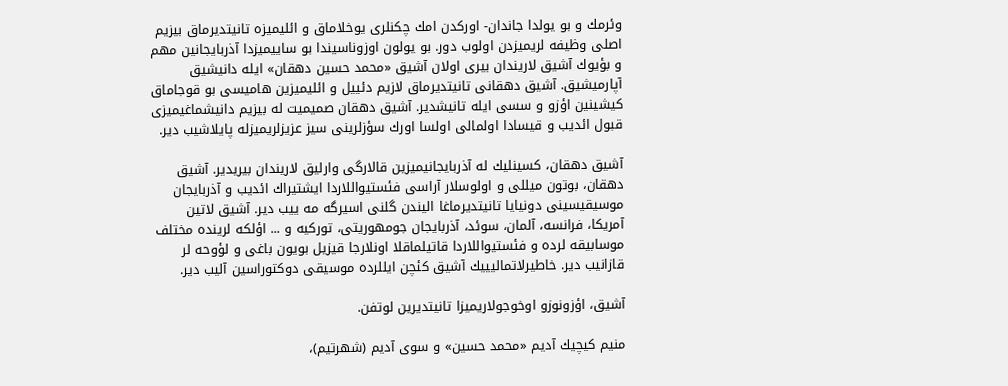وئرمك و بو یولدا جاندان- اوركدن امك چكنلری یوخلاماق و ائلیمیزه تانیتدیرماق بیزیم اصلی وظیفه لریمیزدن اولوب دور. بو یولون اوزوناسیندا بو ساییمیزدا آذربایجانین مهم و بؤیوك آشیق لاریندان بیری اولان آشیق «محمد حسین دهقان» ایله دانیشیق آپارمیشیق. آشیق دهقانی تانیتدیرماق لازیم دئییل و ائلیمیزین هامیسی بو قوجاماق كیشینین اؤزو و سسی ایله تانیشدیر. آشیق دهقان صمیمیت له بیزیم دانیشماغیمیزی قبول ائدیب و قیسادا اولمالی اولسا اورك سؤزلرینی سیز عزیزلریمیزله پایلاشیب دیر.

آشیق دهقان، كسینلیك له آذربایجانیمیزین قالارگی وارلیق لاریندان بیریدیر. آشیق دهقان، بوتون میللی و اولوسلار آراسی فئستیواللاردا ایشتیراك ائدیب و آذربایجان موسیقیسینی دونیایا تانیتدیرماغا الیندن گلنی اسیرگه مه ییب دیر. آشیق لاتین آمریكا، فرانسه، آلمان، سوئد، آذربایجان جومهوریتی، توركیه و ... اؤلكه لرینده مختلف موسابیقه لرده و فئستیواللاردا قاتیلماقلا اونلارجا قیزیل بویون باغی و لؤوحه لر قازانیب دیر. خاطیرلاتمالیییك آشیق كئچن ایللرده موسیقی دوكتوراسین آلیب دیر.

آشیق، اؤزونوزو اوخوجولاریمیزا تانیتدیرین لوتفن.

منیم كیچیك آدیم «محمد حسین» و سوی آدیم (شهرتیم)،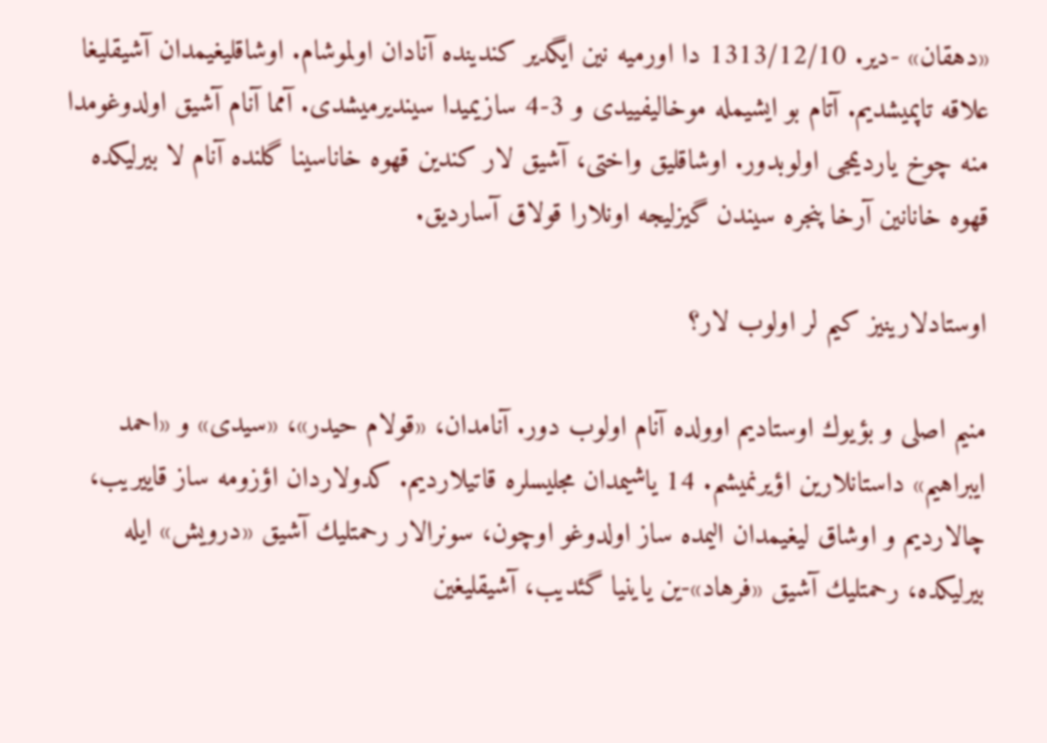«دهقان» -دیر. 1313/12/10 دا اورمیه نین ایگدیر كندینده آنادان اولموشام. اوشاقلیغیمدان آشیقلیغا علاقه تاپمیشدیم. آتام بو ایشیمله موخالیفییدی و 3-4 سازیمیدا سیندیرمیشدی. آمما آنام آشیق اولدوغومدا منه چوخ یاردیمجی اولوبدور. اوشاقلیق واختی، آشیق لار كندین قهوه خاناسینا گلنده آنام لا بیرلیكده قهوه خانانین آرخا پنجره سیندن گیزلیجه اونلارا قولاق آساردیق.

اوستادلارینیز كیم لر اولوب لار؟

منیم اصلی و بؤیوك اوستادیم اوولده آنام اولوب دور. آنامدان، «قولام حیدر»، «سیدی» و «احمد ایبراهیم» داستانلارین اؤیرنمیشم. 14 یاشیمدان مجلیسلره قاتیلاردیم. كدولاردان اؤزومه ساز قاییریب، چالاردیم و اوشاق لیغیمدان الیمده ساز اولدوغو اوچون، سونرالار رحمتلیك آشیق «درویش» ایله بیرلیكده، رحمتلیك آشیق «فرهاد»-ین یاینیا گئدیب، آشیقلیغین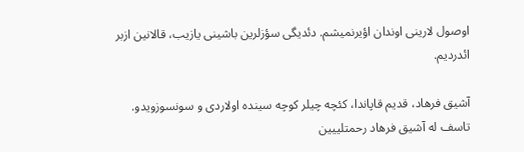اوصول لارینی اوندان اؤیرنمیشم. دئدیگی سؤزلرین باشینی یازیب، قالانین ازبر ائدردیم.

آشیق فرهاد، قدیم قاپاندا، كئچه چیلر كوچه سینده اولاردی و سونسوزویدو. تاسف له آشیق فرهاد رحمتلییین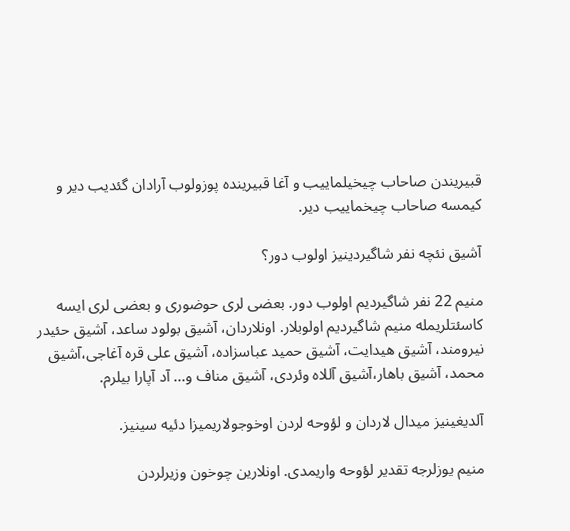قبیریندن صاحاب چیخیلماییب و آغا قبیرینده پوزولوب آرادان گئدیب دیر و كیمسه صاحاب چیخماییب دیر.

آشیق نئچه نفر شاگیردینیز اولوب دور؟

منیم 22 نفر شاگیردیم اولوب دور. بعضی لری حوضوری و بعضی لری ایسه كاسئتلریمله منیم شاگیردیم اولوبلار. اونلاردان، آشیق بولود ساعد، آشیق حئیدر نیرومند، آشیق هیدایت، آشیق حمید عباسزاده، آشیق علی قره آغاجی،آشیق محمد، آشیق باهار،آشیق آللاه وئردی، آشیق مناف و... آد آپارا بیلرم.

آلدیغینیز میدال لاردان و لؤوحه لردن اوخوجولاریمیزا دئیه سینیز.

منیم یوزلرجه تقدیر لؤوحه واریمدی. اونلارین چوخون وزیرلردن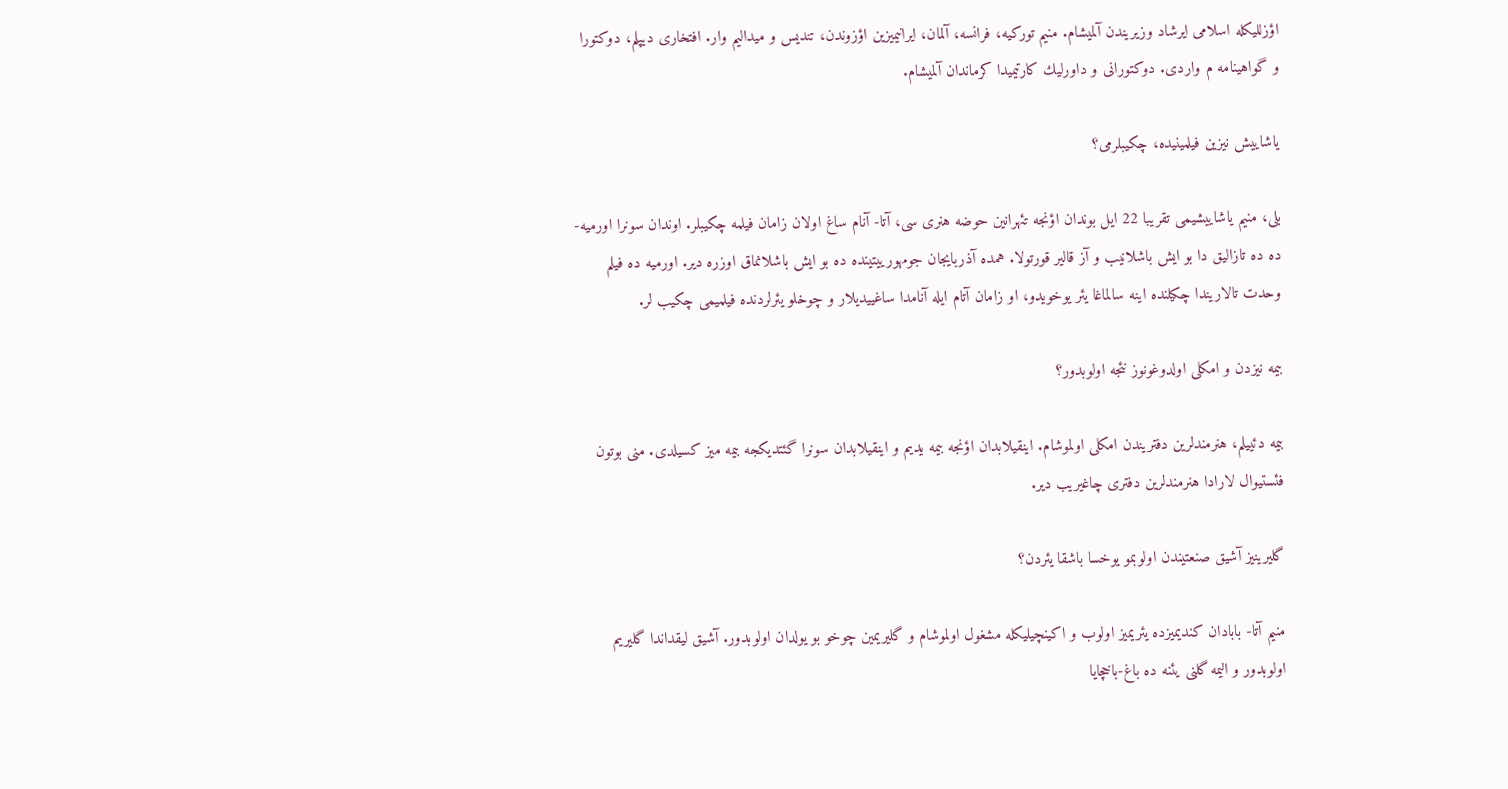اؤزللیكله اسلامی ایرشاد وزیریندن آلمیشام. منیم توركیه، فرانسه، آلمان، ایرانیمیزین اؤزوندن، تندیس و میدالیم وار. افتخاری دیپلم، دوكتورا و گواهینامه م واردی. دوكتورانی و داورلیك كارتیمیدا كرماندان آلمیشام.

یاشاییش نیزین فیلمینیده، چكیبلرمی؟

بلی، منیم یاشاییشیمی تقریبا 22 ایل بوندان اؤنجه تئهرانین حوضه هنری سی، آتا- آنام ساغ اولان زامان فیلمه چكیبلر. اوندان سونرا اورمیه-ده ده تازالیق دا بو ایش باشلانیب و آز قالیر قورتولا. همده آذربایجان جومهورییتینده ده بو ایش باشلانماق اوزره دیر. اورمیه ده فیلم وحدت تالاریندا چكیلنده اینه سالماغا یئر یوخویدو، او زامان آتام ایله آنامدا ساغییدیلار و چوخلو یئرلردنده فیلمیمی چكیب لر.

بیمه نیزدن و امكلی اولدوغونوز نئجه اولوبدور؟

بیمه دئییلم، هنرمندلرین دفتریندن امكلی اولموشام. اینقیلابدان اؤنجه بیمه یدیم و اینقیلابدان سونرا گئتدیكجه بیمه میز كسیلدی. منی بوتون فئستیوال لارادا هنرمندلرین دفتری چاغیریب دیر.

گلیرینیز آشیق صنعتیندن اولوبمو یوخسا باشقا یئردن؟

منیم آتا- بابادان كندیمیزده یئریمیز اولوب و اكینچیلیكله مشغول اولموشام و گلیریمین چوخو بو یولدان اولوبدور. آشیق لیقداندا گلیریم اولوبدور و الیمه گلنی یئنه ده باغ-باخچایا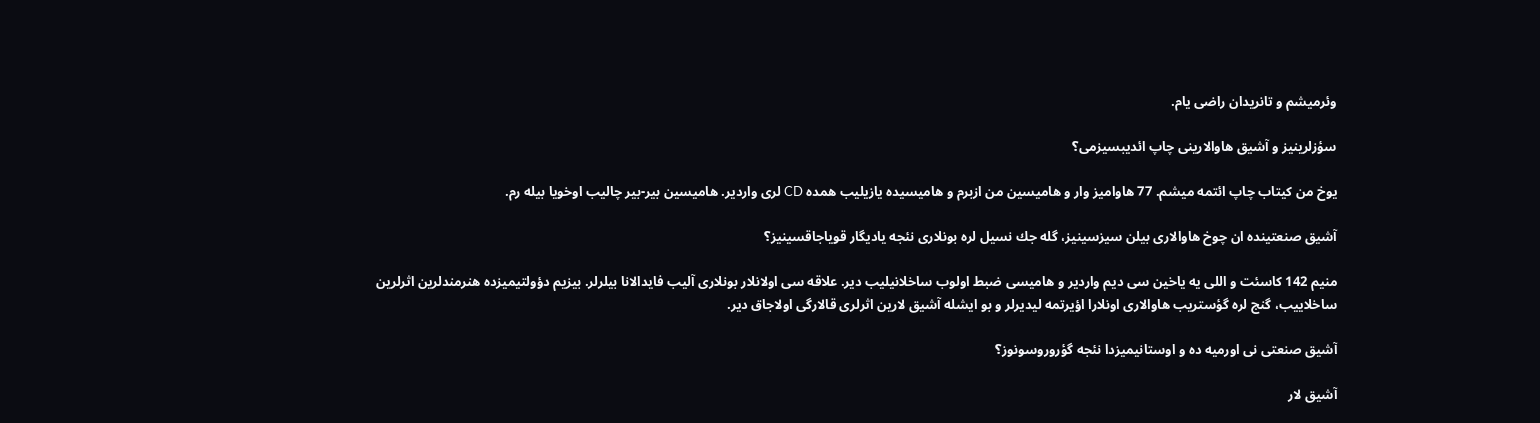وئرمیشم و تانریدان راضی یام.

سؤزلرینیز و آشیق هاوالارینی چاپ ائدیبسیزمی؟

یوخ من كیتاب چاپ ائتمه میشم. 77 هاوامیز وار و هامیسین من ازبرم و هامیسیده یازیلیب همده CD لری واردیر. هامیسین بیر-بیر چالیب اوخویا بیله رم.

آشیق صنعتینده ان چوخ هاوالاری بیلن سیزسینیز، گله جك نسیل لره بونلاری نئجه یادیگار قویاجاقسینیز؟

منیم 142 كاسئت و اللی یه یاخین سی دیم واردیر و هامیسی ضبط اولوب ساخلانیلیب دیر. علاقه سی اولانلار بونلاری آلیب فایدالانا بیلرلر. بیزیم دؤولتیمیزده هنرمندلرین اثرلرین ساخلاییب، گنج لره گؤستریب هاوالاری اونلارا اؤیرتمه لیدیرلر و بو ایشله آشیق لارین اثرلری قالارگی اولاجاق دیر.

آشیق صنعتی نی اورمیه ده و اوستانیمیزدا نئجه گؤروروسونوز؟

آشیق لار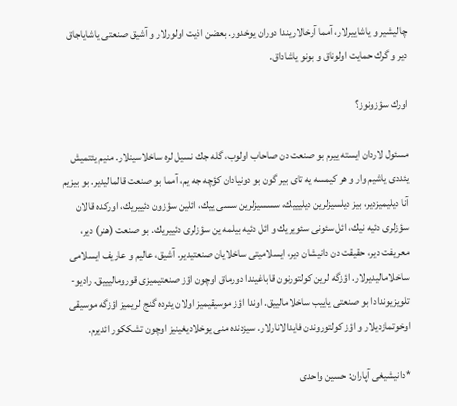چالیشیر و یاشاییرلار، آمما آرخالاریندا دوران یوخدور. بعضن اذیت اولورلار و آشیق صنعتی یاشایاجاق دیر و گرك حمایت اولوناق و بونو یاشاداق.

اورك سؤزونوز؟

مسئول لاردان ایسته ییرم بو صنعت دن صاحاب اولوب، گله جك نسیل لره ساخلاسینلار. منیم یئتمیش یئددی یاشیم وار و هر كیمسه یه تای بیر گون بو دونیادان كؤچه جه یم، آمما بو صنعت قالمالیدیر. بو بیزیم آنا دیلیمیزدیر، بیز دیلسیزلرین دیلیییك، سسسیزلرین سسی ییك، ائلین سؤزون دئییریك، اوركده قالان سؤزلری دئیه نیك، ائل سئونی سئویریك و ائل دئیه بیلمه ین سؤزلری دئییریك. بو صنعت (هنر) دیر، معریفت دیر، حقیقت دن دانیشان دیر، ایسلامیتی ساخلایان صنعتیدیر. آشیق، عالیم و عاریف ایسلامی ساخلامالیدیرلار. اؤزگه لرین كولتورنون قاباغیندا دورماق اوچون اؤز صنعتیمیزی قورومالیییق. رادیو- تلویزیوندادا بو صنعتی یاییب ساخلامالییق. اوندا اؤز موسیقیمیز اولان یئرده گنج لریمیز اؤزگه موسیقی اوخوتمازدیلار و اؤز كولتوروندن فایدالانارلار. سیزدنده منی یوخلادیغینیز اوچون تشككور ائدیرم.

*دانیشیغی آپاران: حسین واحدی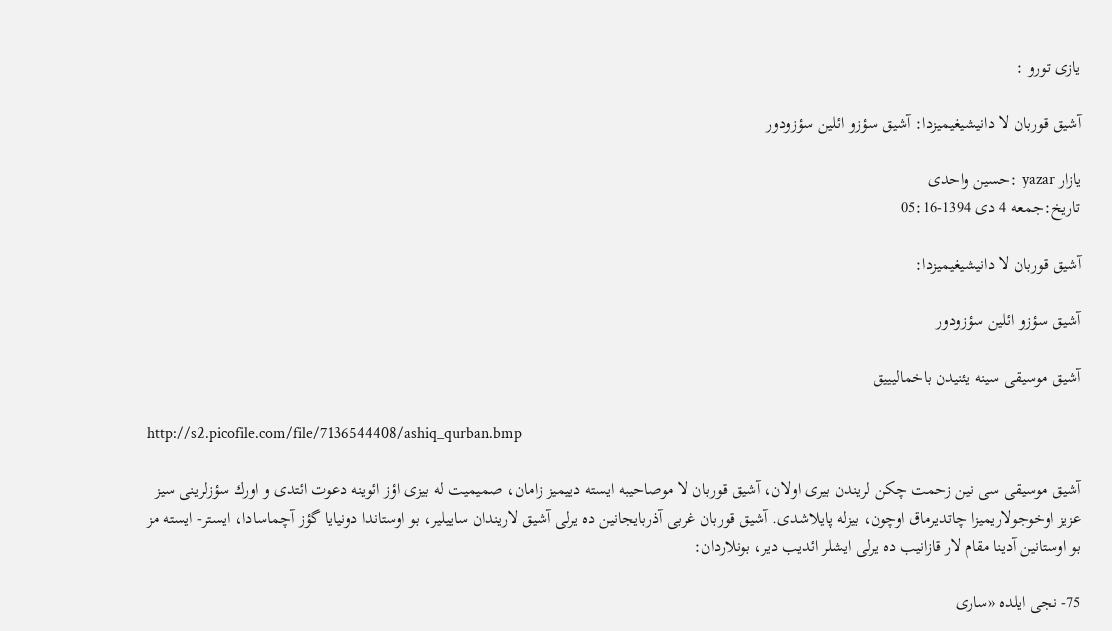یازی تورو :

آشیق قوربان لا دانیشیغیمیزدا: آشیق سؤزو ائلین سؤزودور

یازار yazar :حسین واحدى
تاریخ:جمعه 4 دی 1394-05:16

آشیق قوربان لا دانیشیغیمیزدا:

آشیق سؤزو ائلین سؤزودور

آشیق موسیقی سینه یئنیدن باخمالیییق

http://s2.picofile.com/file/7136544408/ashiq_qurban.bmp

آشیق موسیقی سی نین زحمت چكن لریندن بیری اولان، آشیق قوربان لا موصاحیبه ایسته دییمیز زامان، صمیمیت له بیزی اؤز ائوینه دعوت ائتدی و اورك سؤزلرینی سیز عزیز اوخوجولاریمیزا چاتدیرماق اوچون، بیزله پایلاشدی. آشیق قوربان غربی آذربایجانین ده یرلی آشیق لاریندان ساییلیر، بو اوستاندا دونیایا گؤز آچماسادا، ایستر- ایسته مز بو اوستانین آدینا مقام لار قازانیب ده یرلی ایشلر ائدیب دیر، بونلاردان:

75- نجی ایلده «ساری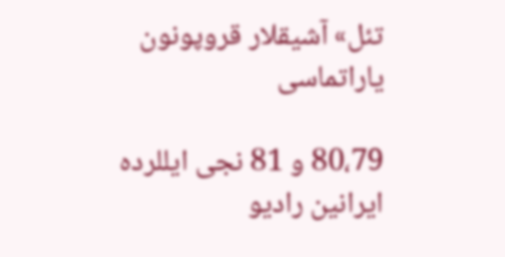تئل» آشیقلار قروپونون یاراتماسی

80،79 و 81 نجی ایللرده ایرانین رادیو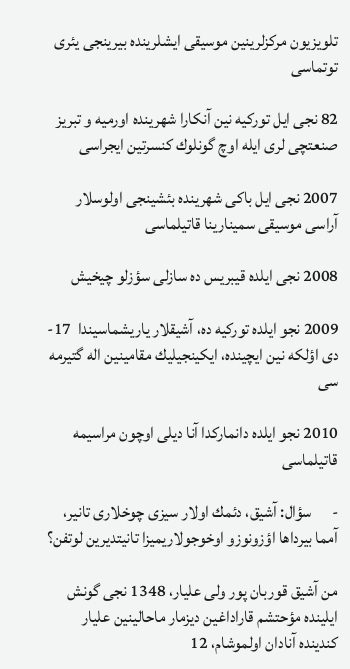تلویزیون مركزلرینین موسیقی ایشلرینده بیرینجی یئری توتماسی

82 نجی ایل توركیه نین آنكارا شهرینده اورمیه و تبریز صنعتچی لری ایله اوچ گونلوك كنسرتین ایجراسی

2007 نجی ایل باكی شهرینده بئشینجی اولوسلار آراسی موسیقی سمینارینا قاتیلماسی

2008 نجی ایلده قیبریس ده سازلی سؤزلو چیخیش

2009 نجو ایلده توركیه ده، آشیقلار یاریشماسیندا  17- دی اؤلكه نین ایچینده، ایكینجیلیك مقامینین اله گتیرمه سی

2010 نجو ایلده دانماركدا آنا دیلی اوچون مراسیمه قاتیلماسی

-      سؤال: آشیق، دئمك اولار سیزی چوخلاری تانیر، آمما بیرداها اؤزونوزو اوخوجولاریمیزا تانیتدیرین لوتفن؟

من آشیق قوربان پور ولی علیار، 1348 نجی گونش ایلینده مؤحتشم قاراداغین دیزمار ماحالینین علیار كندینده آنادان اولموشام، 12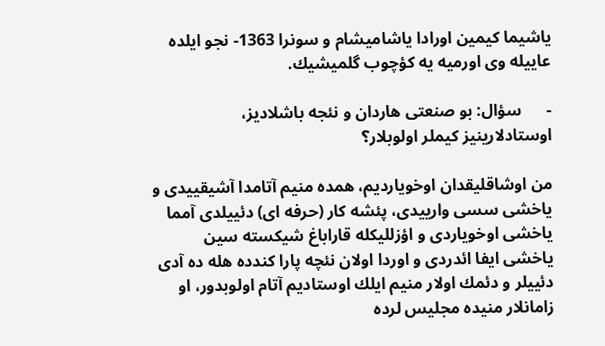یاشیما كیمین اورادا یاشامیشام و سونرا 1363- نجو ایلده عاییله وی اورمیه یه كؤچوب گلمیشیك.

-      سؤال: بو صنعتی هاردان و نئجه باشلادیز، اوستادلارینیز كیملر اولوبلار؟

من اوشاقلیقدان اوخویاردیم، همده منیم آتامدا آشیقییدی و یاخشی سسی وارییدی، پئشه كار (حرفه ای) دئییلدی آمما یاخشی اوخویاردی و اؤزللیكله قاراباغ شیكسته سین یاخشی ایفا ائدردی و اوردا اولان نئچه پارا كندده هله ده آدی دئییلر و دئمك اولار منیم ایلك اوستادیم آتام اولوبدور، او زامانلار منیده مجلیس لرده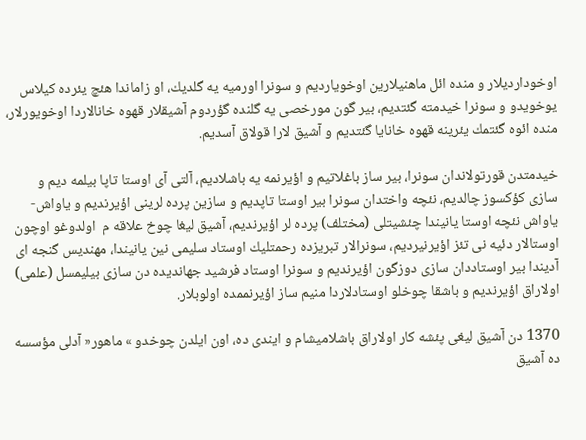اوخوداردیلار و منده ائل ماهنیلارین اوخویاردیم و سونرا اورمیه یه گلدیك، او زاماندا هئچ یئرده كیلاس یوخویدو و سونرا خیدمته گئتدیم، بیر گون مورخصی یه گلنده گؤردوم آشیقلار قهوه خانالاردا اوخویورلار، منده ائوه گئتمك یئرینه قهوه خانایا گئتدیم و آشیق لارا قولاق آسدیم.

خیدمتدن قورتولاندان سونرا، بیر ساز باغلاتیم و اؤیرنمه یه باشلادیم، آلتی آی اوستا تاپا بیلمه دیم و سازی كؤكسوز چالدیم، نئچه واختدان سونرا بیر اوستا تاپدیم و سازین پرده لرینی اؤیرندیم و یاواش- یاواش نئچه اوستا یانیندا چئشیتلی (مختلف) پرده لر اؤیرندیم، آشیق لیغا چوخ علاقه م  اولدوغو اوچون اوستالار دئیه نی تئز اؤیرنیردیم، سونرالار تبریزده رحمتلیك اوستاد سلیمی نین یانیندا، مهندیس گنجه ای آدیندا بیر اوستاددان سازی دوزگون اؤیرندیم و سونرا اوستاد فرشید جهاندیده دن سازی بیلیمسل (علمی) اولاراق اؤیرندیم و باشقا چوخلو اوستادلاردا منیم ساز اؤیرنممده اولوبلار.

1370 دن آشیق لیغی پئشه كار اولاراق باشلامیشام و ایندی ده، اون ایلدن چوخدو » ماهور« آدلی مؤسسه ده آشیق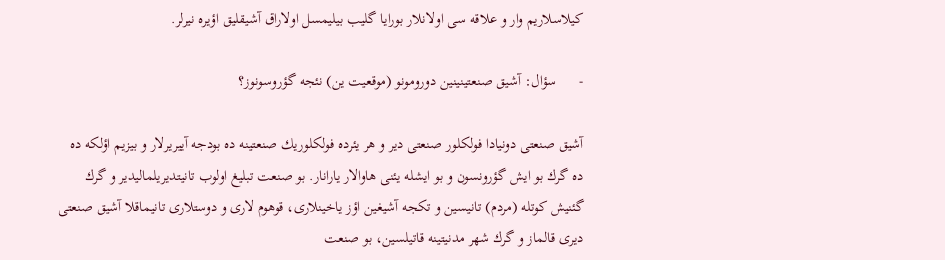كیلاسلاریم وار و علاقه سی اولانلار بورایا گلیب بیلیمسل اولاراق آشیقلیق اؤیره نیرلر.

-      سؤال: آشیق صنعتینینین دورومونو (موقعیت ین) نئجه گؤروسونوز؟

آشیق صنعتی دونیادا فولكلور صنعتی دیر و هر یئرده فولكلوریك صنعتینه ده بودجه آییریرلار و بیزیم اؤلكه ده ده گرك بو ایش گؤرونسون و بو ایشله یئنی هاوالار یارانار. بو صنعت تبلیغ اولوب تانیتدیریلمالیدیر و گرك گئنیش كوتله (مردم) تانیسین و تكجه آشیغین اؤز یاخینلاری، قوهوم لاری و دوستلاری تانیماقلا آشیق صنعتی دیری قالماز و گرك شهر مدنیتینه قاتیلسین، بو صنعت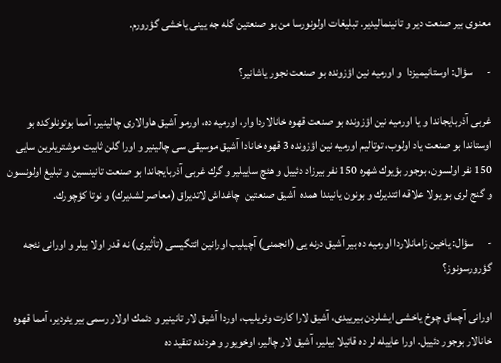معنوی بیر صنعت دیر و تانینمالیدیر. تبلیغات اولونورسا من بو صنعتین گله جه یینی یاخشی گؤرورم.

-      سؤال: اوستانیمیزدا  و اورمیه نین اؤزونده بو صنعت نجور یاشانیر؟

غربی آذربایجاندا و یا اورمیه نین اؤزونده بو صنعت قهوه خانالاردا وار، اورمیه ده، اورمو آشیق هاوالاری چالینیر، آمما بوتونلوكده بو اوستاندا بو صنعت یاد اولوب، توتالیم اورمیه نین اؤزونده 3 قهوه خانادا آشیق موسیقی سی چالینیر و اورا گلن ثابیت موشتریلرین سایی 150 نفر اولسون، بوجور بؤیوك شهره 150 نفر بیرزاد دئییل و هئچ ساییلیر و گرك غربی آذربایجاندا بو صنعت تانینسین و تبلیغ اولونسون و گنج لری بو یولا علاقه ائتدیرك و بونون یانیندا همده  آشیق صنعتین  چاغداش لاتدیراق (معاصر لشدیرك) و نوتا كؤچورك.

-      سؤال: یاخین زامانلاردا اورمیه ده بیر آشیق درنه یی (انجمنی) آچیلیب اورانین ائتگیسی (تأثیری) نه قدر اولا بیلر و اورانی نئجه گؤرورسونوز؟

اورانی آچماق چوخ یاخشی ایشلردن بیرییدی، آشیق لارا كارت وئریلیب، اوردا آشیق لار تانینیر و دئمك اولار رسمی بیر یئردیر، آمما قهوه خانالار بوجور دئییل. اورا عاییله لر ده قاتیلا بیلیر، آشیق لار چالیر، اوخویور و هردنده تنقید ده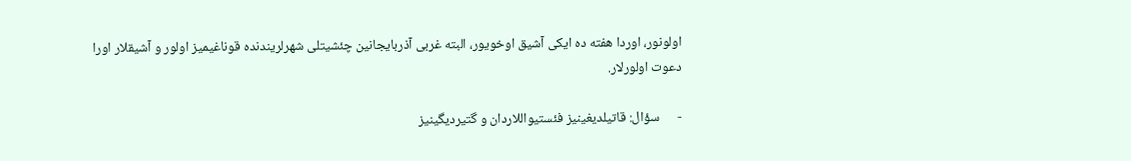اولونور، اوردا هفته ده ایكی آشیق اوخویور، البته غربی آذربایجانین چئشیتلی شهرلریندنده قوناغیمیز اولور و آشیقلار اورا دعوت اولورلار.

-      سؤال: قاتیلدیغینیز فئستیواللاردان و گتیردیگینیز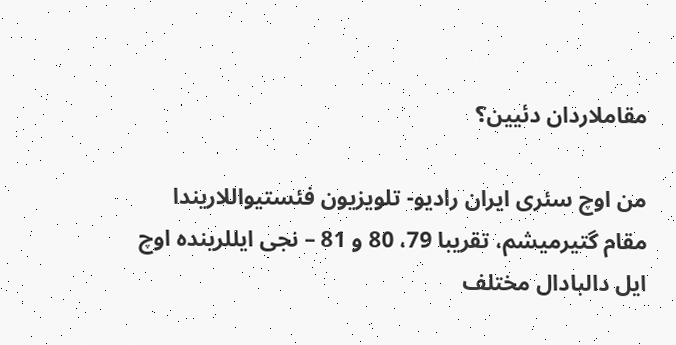مقاملاردان دئیین؟

من اوچ سئری ایران رادیو- تلویزیون فئستیواللاریندا مقام گتیرمیشم، تقریبا 79، 80 و 81 – نجی ایللرینده اوچ ایل دالبادال مختلف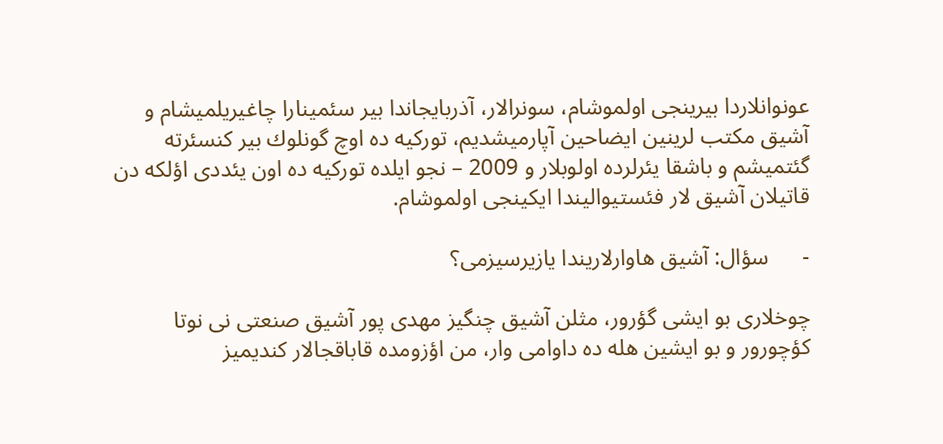عونوانلاردا بیرینجی اولموشام، سونرالار، آذربایجاندا بیر سئمینارا چاغیریلمیشام و آشیق مكتب لرینین ایضاحین آپارمیشدیم، توركیه ده اوچ گونلوك بیر كنسئرته گئتمیشم و باشقا یئرلرده اولوبلار و 2009 – نجو ایلده توركیه ده اون یئددی اؤلكه دن قاتیلان آشیق لار فئستیوالیندا ایكینجی اولموشام.

-      سؤال: آشیق هاوارلاریندا یازیرسیزمی؟

چوخلاری بو ایشی گؤرور، مثلن آشیق چنگیز مهدی پور آشیق صنعتی نی نوتا كؤچورور و بو ایشین هله ده داوامی وار، من اؤزومده قاباقجالار كندیمیز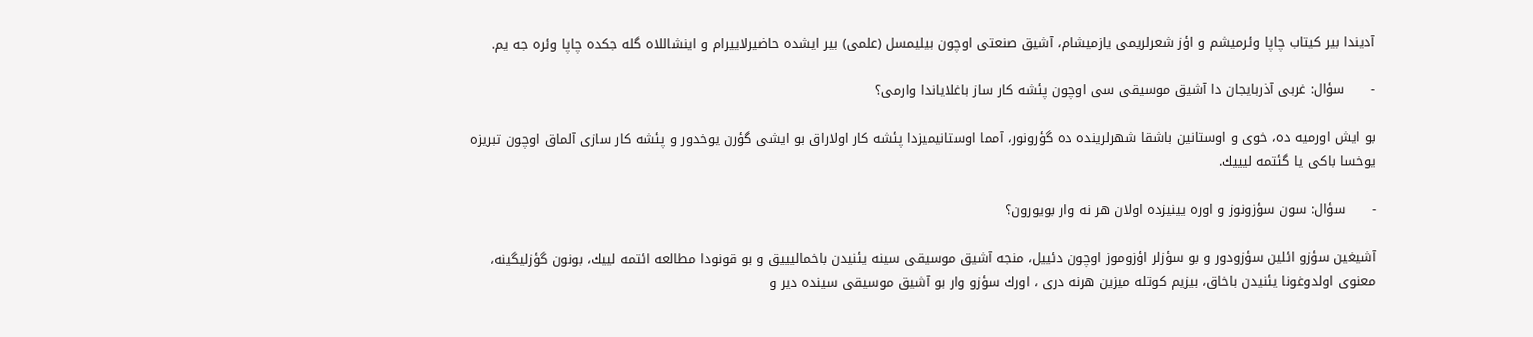آدیندا بیر كیتاب چاپا وئرمیشم و اؤز شعرلریمی یازمیشام، آشیق صنعتی اوچون بیلیمسل (علمی) بیر ایشده حاضیرلاییرام و اینشاللاه گله جكده چاپا وئره جه یم.

-      سؤال: غربی آذربایجان دا آشیق موسیقی سی اوچون پئشه كار ساز باغلایاندا وارمی؟

بو ایش اورمیه ده، خوی و اوستانین باشقا شهرلرینده ده گؤرونور، آمما اوستانیمیزدا پئشه كار اولاراق بو ایشی گؤرن یوخدور و پئشه كار سازی آلماق اوچون تبریزه یوخسا باكی یا گئتمه لیییك.

-      سؤال: سون سؤزونوز و اوره یینیزده اولان هر نه وار بویورون؟

آشیغین سؤزو ائلین سؤزودور و بو سؤزلر اؤزوموز اوچون دئییل، منجه آشیق موسیقی سینه یئنیدن باخمالیییق و بو قونودا مطالعه ائتمه لییك، بونون گؤزلیگینه، معنوی اولدوغونا یئنیدن باخاق، بیزیم كوتله میزین هرنه دری ، اورك سؤزو وار بو آشیق موسیقی سینده دیر و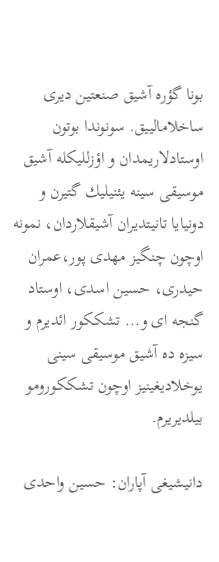بونا گؤره آشیق صنعتین دیری ساخلامالییق. سونوندا بوتون اوستادلاریمدان و اؤزللیكله آشیق موسیقی سینه یئنیلیك گتیرن و دونیایا تانیتدیران آشیقلاردان، نمونه اوچون چنگیز مهدی پور،عمران حیدری، حسین اسدی، اوستاد گنجه ای و... تشككور ائدیرم و سیزه ده آشیق موسیقی سینی یوخلادیغینیز اوچون تشككورومو بیلدیریرم.

دانیشیغی آپاران: حسین واحدی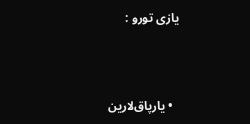یازی تورو :



  • یارپاق‌لارین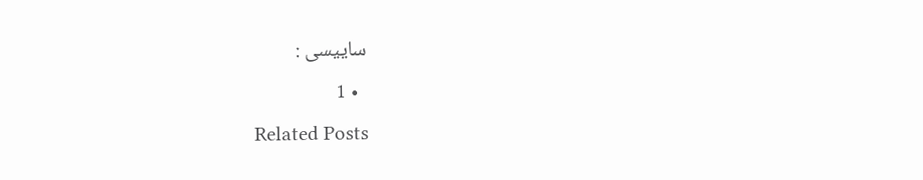ساییسی :
  • 1
Related Posts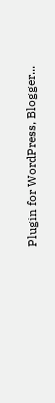Plugin for WordPress, Blogger...